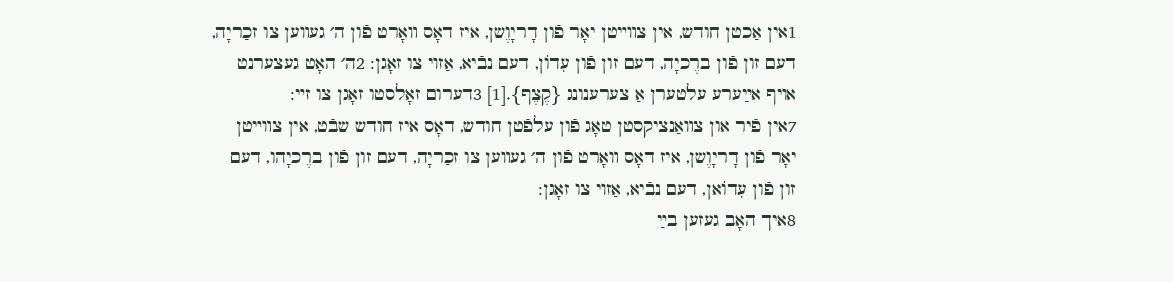1אין אַכטן חודש, אין צװײטן יאָר פֿון דָריָוֶשן, איז דאָס װאָרט פֿון ה׳ געװען צו זכַריָה, דעם זון פֿון ברֶכיָה, דעם זון פֿון עִדוֹן, דעם נבֿיא, אַזױ צו זאָגן: 2ה׳ האָט געצערנט אױף אײַערע עלטערן אַ צערענונג {קֶצֶף}.[1] 3דערום זאָלסטו זאָגן צו זײ:
7אין פֿיר און צװאַנציקסטן טאָג פֿון עלפֿטן חודש, דאָס איז חודש שבֿט, אין צװײטן יאָר פֿון דָריָוֶשן, איז דאָס װאָרט פֿון ה׳ געװען צו זכַריָה, דעם זון פֿון ברֶכיָהו, דעם זון פֿון עִדוֹאן, דעם נבֿיא, אַזױ צו זאָגן:
8איך האָב געזען בײַ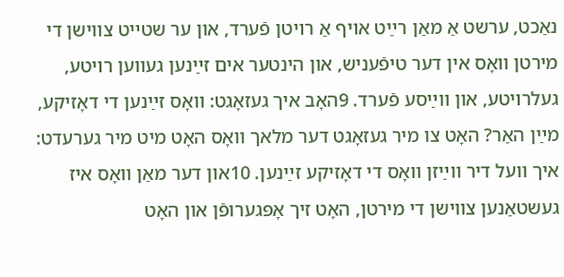נאַכט, ערשט אַ מאַן רײַט אױף אַ רױטן פֿערד, און ער שטײט צװישן די מירטן װאָס אין דער טיפֿעניש, און הינטער אים זײַנען געװען רױטע, געלרױטע, און װײַסע פֿערד. 9האָב איך געזאָגט: װאָס זײַנען די דאָזיקע, מײַן האַר? האָט צו מיר געזאָגט דער מלאך װאָס האָט מיט מיר גערעדט: איך װעל דיר װײַזן װאָס די דאָזיקע זײַנען. 10און דער מאַן װאָס איז געשטאַנען צװישן די מירטן, האָט זיך אָפּגערופֿן און האָט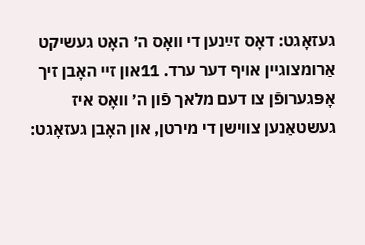געזאָגט: דאָס זײַנען די װאָס ה׳ האָט געשיקט אַרומצוגײן אױף דער ערד. 11און זײ האָבן זיך אָפּגערופֿן צו דעם מלאך פֿון ה׳ װאָס איז געשטאַנען צװישן די מירטן, און האָבן געזאָגט: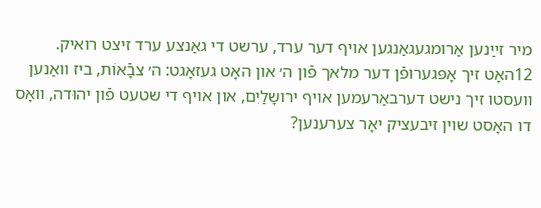מיר זײַנען אַרומגעגאַנגען אױף דער ערד, ערשט די גאַנצע ערד זיצט רואיק. 12האָט זיך אָפּגערופֿן דער מלאך פֿון ה׳ און האָט געזאָגט: ה׳ צבָֿאוֹת, ביז װאַנען װעסטו זיך נישט דערבאַרעמען אױף ירושָלַיִם, און אױף די שטעט פֿון יהוּדה, װאָס דו האָסט שױן זיבעציק יאָר צערענען?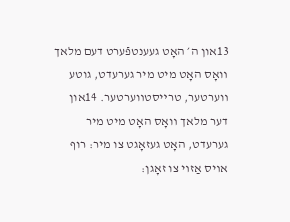13און ה׳ האָט געענטפֿערט דעם מלאך װאָס האָט מיט מיר גערעדט, גוטע װערטער, טרײסטװערטער. 14און דער מלאך װאָס האָט מיט מיר גערעדט, האָט געזאָגט צו מיר: רוף אױס אַזױ צו זאָגן: